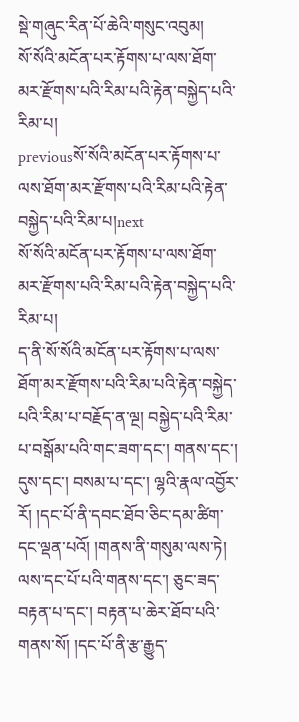སྡེ་གཞུང་རིན་པོ་ཆེའི་གསུང་འབུམ།
སོ་སོའི་མངོན་པར་རྟོགས་པ་ལས་ཐོག་མར་རྫོགས་པའི་རིམ་པའི་རྟེན་བསྐྱེད་པའི་རིམ་པ།
previousསོ་སོའི་མངོན་པར་རྟོགས་པ་ལས་ཐོག་མར་རྫོགས་པའི་རིམ་པའི་རྟེན་བསྐྱེད་པའི་རིམ་པ།next
སོ་སོའི་མངོན་པར་རྟོགས་པ་ལས་ཐོག་མར་རྫོགས་པའི་རིམ་པའི་རྟེན་བསྐྱེད་པའི་རིམ་པ།
ད་ནི་སོ་སོའི་མངོན་པར་རྟོགས་པ་ལས་ཐོག་མར་རྫོགས་པའི་རིམ་པའི་རྟེན་བསྐྱེད་པའི་རིམ་པ་བརྗོད་ན་ལྔ། བསྐྱེད་པའི་རིམ་པ་བསྒོམ་པའི་གང་ཟག་དང་། གནས་དང་། དུས་དང་། བསམ་པ་དང་། ལྷའི་རྣལ་འབྱོར་རོ། །དང་པོ་ནི་དབང་ཐོབ་ཅིང་དམ་ཚིག་དང་ལྡན་པའོ། །གནས་ནི་གསུམ་ལས་ཏེ། ལས་དང་པོ་པའི་གནས་དང་། ཅུང་ཟད་བརྟན་པ་དང་། བརྟན་པ་ཆེར་ཐོབ་པའི་གནས་སོ། །དང་པོ་ནི་རྩ་རྒྱུད་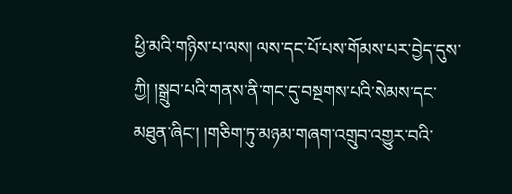ཕྱི་མའི་གཉིས་པ་ལས། ལས་དང་པོ་པས་གོམས་པར་བྱེད་དུས་ཀྱི། །སྒྲུབ་པའི་གནས་ནི་གང་དུ་བསྔགས་པའི་སེམས་དང་མཐུན་ཞིང་། །གཅིག་ཏུ་མཉམ་གཞག་འགྲུབ་འགྱུར་བའི་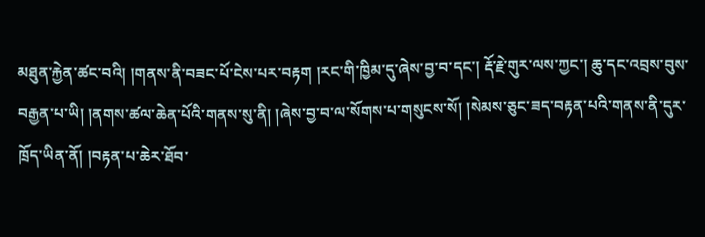མཐུན་རྐྱེན་ཚང་བའི། །གནས་ནི་བཟང་པོ་ངེས་པར་བརྟག །རང་གི་ཁྱིམ་དུ་ཞེས་བྱ་བ་དང་། རྡོ་རྗེ་གུར་ལས་ཀྱང་། ཆུ་དང་འབྲས་བུས་བརྒྱན་པ་ཡི། །ནགས་ཚལ་ཆེན་པོའི་གནས་སུ་ནི། །ཞེས་བྱ་བ་ལ་སོགས་པ་གསུངས་སོ། །སེམས་ཅུང་ཟད་བརྟན་པའི་གནས་ནི་དུར་ཁྲོད་ཡིན་ནོ། །བརྟན་པ་ཆེར་ཐོབ་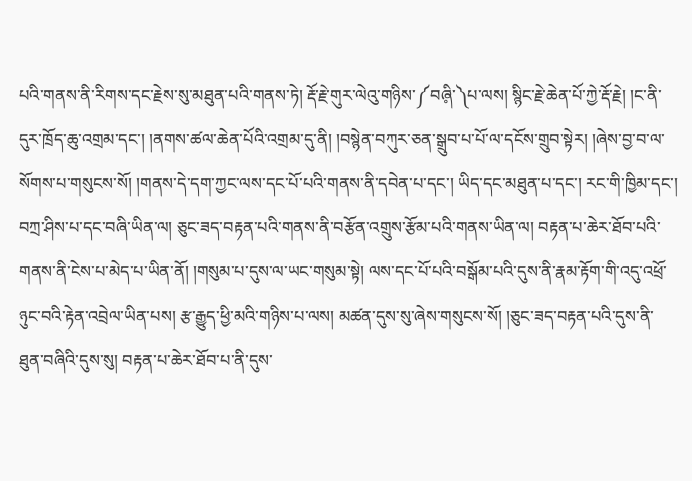པའི་གནས་ནི་རིགས་དང་རྗེས་སུ་མཐུན་པའི་གནས་ཏེ། རྡོ་རྗེ་གུར་ལེའུ་གཉིས་༼བཞི༷་༽པ་ལས། སྙིང་རྗེ་ཆེན་པོ་ཀྱེ་རྡོ་རྗེ། །ང་ནི་དུར་ཁྲོད་ཆུ་འགྲམ་དང་། །ནགས་ཚལ་ཆེན་པོའི་འགྲམ་དུ་ནི། །བསྙེན་བཀུར་ཅན་སྒྲུབ་པ་པོ་ལ་དངོས་གྲུབ་སྟེར། །ཞེས་བྱ་བ་ལ་སོགས་པ་གསུངས་སོ། །གནས་དེ་དག་ཀྱང་ལས་དང་པོ་པའི་གནས་ནི་དབེན་པ་དང་། ཡིད་དང་མཐུན་པ་དང་། རང་གི་ཁྱིམ་དང་། བཀྲ་ཤིས་པ་དང་བཞི་ཡིན་ལ། ཅུང་ཟད་བརྟན་པའི་གནས་ནི་བརྩོན་འགྲུས་རྩོམ་པའི་གནས་ཡིན་ལ། བརྟན་པ་ཆེར་ཐོབ་པའི་གནས་ནི་ངེས་པ་མེད་པ་ཡིན་ནོ། །གསུམ་པ་དུས་ལ་ཡང་གསུམ་སྟེ། ལས་དང་པོ་པའི་བསྒོམ་པའི་དུས་ནི་རྣམ་རྟོག་གི་འདུ་འཕྲོ་ཉུང་བའི་རྟེན་འབྲེལ་ཡིན་པས། རྩ་རྒྱུད་ཕྱི་མའི་གཉིས་པ་ལས། མཚན་དུས་སུ་ཞེས་གསུངས་སོ། །ཅུང་ཟད་བརྟན་པའི་དུས་ནི་ཐུན་བཞིའི་དུས་སུ། བརྟན་པ་ཆེར་ཐོབ་པ་ནི་དུས་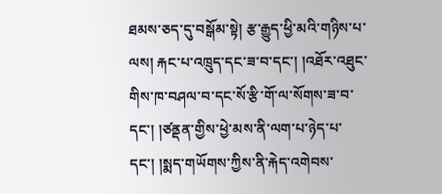ཐམས་ཅད་དུ་བསྒོམ་སྟེ། རྩ་རྒྱུད་ཕྱི་མའི་གཉིས་པ་ལས། རྐང་པ་འཁྲུད་དང་ཟ་བ་དང་། །འཐོར་འཐུང་གིས་ཁ་བཤལ་བ་དང་སོ་རྩི་གོ་ལ་སོགས་ཟ་བ་དང་། །ཙནྡན་གྱིས་ཕྱེ་མས་ནི་ལག་པ་ཉེད་པ་དང་། །སྨད་གཡོགས་ཀྱིས་ནི་རྐེད་འགེབས་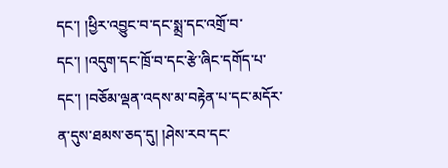དང་། །ཕྱིར་འབྱུང་བ་དང་སྨྲ་དང་འགྲོ་བ་དང་། །འདུག་དང་ཁྲོ་བ་དང་རྩེ་ཞིང་དགོད་པ་དང་། །བཅོམ་ལྡན་འདས་མ་བརྟེན་པ་དང་མདོར་ན་དུས་ཐམས་ཅད་དུ། །ཤེས་རབ་དང་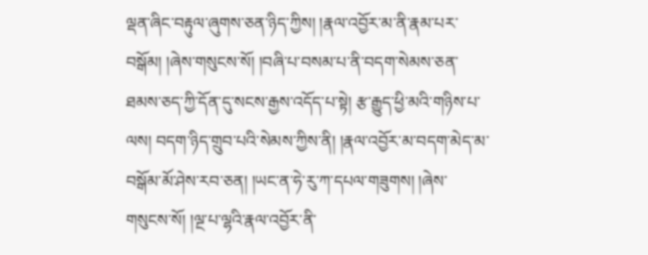ལྡན་ཞིང་བརྟུལ་ཞུགས་ཅན་ཉིད་ཀྱིས། །རྣལ་འབྱོར་མ་ནི་རྣམ་པར་བསྒོམ། །ཞེས་གསུངས་སོ། །བཞི་པ་བསམ་པ་ནི་བདག་སེམས་ཅན་ཐམས་ཅད་ཀྱི་དོན་དུ་སངས་རྒྱས་འདོད་པ་སྟེ། རྩ་རྒྱུད་ཕྱི་མའི་གཉིས་པ་ལས། བདག་ཉིད་གྲུབ་པའི་སེམས་ཀྱིས་ནི། །རྣལ་འབྱོར་མ་བདག་མེད་མ་བསྒོམ་མོ་ཤེས་རབ་ཅན། །ཡང་ན་ཧེ་རུ་ཀ་དཔལ་གཟུགས། །ཞེས་གསུངས་སོ། །ལྔ་པ་ལྷའི་རྣལ་འབྱོར་ནི་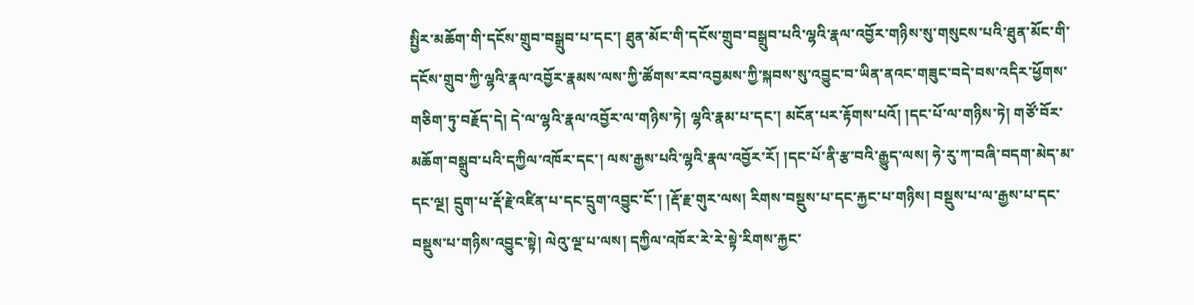སྤྱིར་མཆོག་གི་དངོས་གྲུབ་བསྒྲུབ་པ་དང་། ཐུན་མོང་གི་དངོས་གྲུབ་བསྒྲུབ་པའི་ལྷའི་རྣལ་འབྱོར་གཉིས་སུ་གསུངས་པའི་ཐུན་མོང་གི་དངོས་གྲུབ་ཀྱི་ལྷའི་རྣལ་འབྱོར་རྣམས་ལས་ཀྱི་ཚོགས་རབ་འབྱམས་ཀྱི་སྐབས་སུ་འབྱུང་བ་ཡིན་ནའང་གཟུང་བདེ་བས་འདིར་ཕྱོགས་གཅིག་ཏུ་བརྗོད་དེ། དེ་ལ་ལྷའི་རྣལ་འབྱོར་ལ་གཉིས་ཏེ། ལྷའི་རྣམ་པ་དང་། མངོན་པར་རྟོགས་པའོ། །དང་པོ་ལ་གཉིས་ཏེ། གཙོ་བོར་མཆོག་བསྒྲུབ་པའི་དཀྱིལ་འཁོར་དང་། ལས་རྒྱས་པའི་ལྷའི་རྣལ་འབྱོར་རོ། །དང་པོ་ནི་རྩ་བའི་རྒྱུད་ལས། ཧེ་རུ་ཀ་བཞི་བདག་མེད་མ་དང་ལྔ། དྲུག་པ་རྡོ་རྗེ་འཛིན་པ་དང་དྲུག་འབྱུང་ངོ་། །རྡོ་རྗ་གུར་ལས། རིགས་བསྡུས་པ་དང་རྐྱང་པ་གཉིས། བསྡུས་པ་ལ་རྒྱས་པ་དང་བསྡུས་པ་གཉིས་འབྱུང་སྟེ། ལེའུ་ལྔ་པ་ལས། དཀྱིལ་འཁོར་རེ་རེ་སྟེ་རིགས་རྐྱང་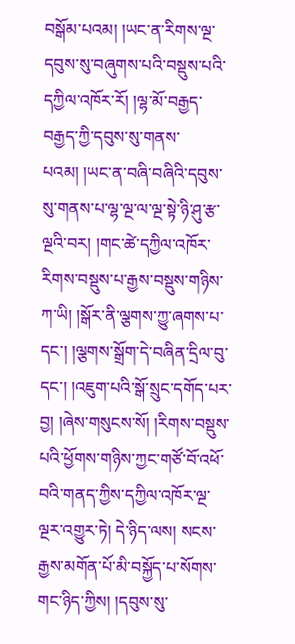བསྒོམ་པའམ། །ཡང་ན་རིགས་ལྔ་དབུས་སུ་བཞུགས་པའི་བསྡུས་པའི་དཀྱིལ་འཁོར་རོ། །ལྷ་མོ་བརྒྱད་བརྒྱད་ཀྱི་དབུས་སུ་གནས་པའམ། །ཡང་ན་བཞི་བཞིའི་དབུས་སུ་གནས་པ་ལྷ་ལྔ་ལ་ལྔ་སྟེ་ཉི་ཤུ་རྩ་ལྔའི་བར། །གང་ཚེ་དཀྱིལ་འཁོར་རིགས་བསྡུས་པ་རྒྱས་བསྡུས་གཉིས་ཀ་ཡི། །སྒོར་ནི་ལྕགས་ཀྱུ་ཞགས་པ་དང་། །ལྕགས་སྒྲོག་དེ་བཞིན་དྲིལ་བུ་དང་། །འཇུག་པའི་སྒོ་སྲུང་དགོད་པར་བྱ། །ཞེས་གསུངས་སོ། །རིགས་བསྡུས་པའི་ཕྱོགས་གཉིས་ཀྱང་གཙོ་བོ་འཕོ་བའི་གནད་ཀྱིས་དཀྱིལ་འཁོར་ལྔ་ལྔར་འགྱུར་ཏེ། དེ་ཉིད་ལས། སངས་རྒྱས་མགོན་པོ་མི་བསྐྱོད་པ་སོགས་གང་ཉིད་ཀྱིས། །དབུས་སུ་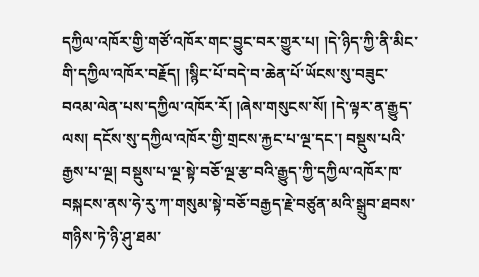དཀྱིལ་འཁོར་གྱི་གཙོ་འཁོར་གང་བྱུང་བར་གྱུར་པ། །དེ་ཉིད་ཀྱི་ནི་མིང་གི་དཀྱིལ་འཁོར་བརྗོད། །སྙིང་པོ་བདེ་བ་ཆེན་པོ་ཡོངས་སུ་བཟུང་བའམ་ལེན་པས་དཀྱིལ་འཁོར་རོ། །ཞེས་གསུངས་སོ། །དེ་ལྟར་ན་རྒྱུད་ལས། དངོས་སུ་དཀྱིལ་འཁོར་གྱི་གྲངས་རྐྱང་པ་ལྔ་དང་། བསྡུས་པའི་རྒྱས་པ་ལྔ། བསྡུས་པ་ལྔ་སྟེ་བཅོ་ལྔ་རྩ་བའི་རྒྱུད་ཀྱི་དཀྱིལ་འཁོར་ཁ་བསྐངས་ནས་ཧེ་རུ་ཀ་གསུམ་སྟེ་བཅོ་བརྒྱད་རྗེ་བཙུན་མའི་སྒྲུབ་ཐབས་གཉིས་ཏེ་ཉི་ཤུ་ཐམ་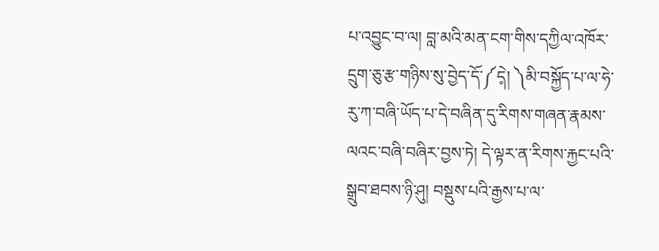པ་འབྱུང་བ་ལ། བླ་མའི་མན་ངག་གིས་དཀྱིལ་འཁོར་དྲུག་ཅུ་རྩ་གཉིས་སུ་བྱེད་དོ་༼དེ༷། ༽མི་བསྐྱོད་པ་ལ་ཧེ་རུ་ཀ་བཞི་ཡོད་པ་དེ་བཞིན་དུ་རིགས་གཞན་རྣམས་ལའང་བཞི་བཞིར་བྱས་ཏེ། དེ་ལྟར་ན་རིགས་རྐྱང་པའི་སྒྲུབ་ཐབས་ཉི་ཤུ། བསྡུས་པའི་རྒྱས་པ་ལ་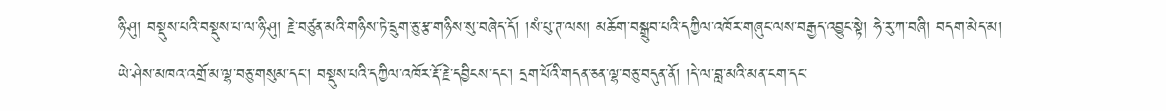ཉི་ཤུ། བསྡུས་པའི་བསྡུས་པ་ལ་ཉི་ཤུ། རྗེ་བཙུན་མའི་གཉིས་ཏེ་དྲུག་ཅུ་རྩ་གཉིས་སུ་བཞེད་དོ། །སཾ་པུ་ཊ་ལས། མཆོག་བསྒྲུབ་པའི་དཀྱིལ་འཁོར་གཞུང་ལས་བརྒྱད་འབྱུང་སྟེ། ཧེ་རུ་ཀ་བཞི། བདག་མེད་མ། ཡེ་ཤེས་མཁའ་འགྲོ་མ་ལྷ་བཅུ་གསུམ་དང་། བསྡུས་པའི་དཀྱིལ་འཁོར་རྡོ་རྗེ་དབྱིངས་དང་། དྲག་པོའི་གདན་ཅན་ལྷ་བཅུ་བདུན་ནོ། །དེ་ལ་བླ་མའི་མན་ངག་དང་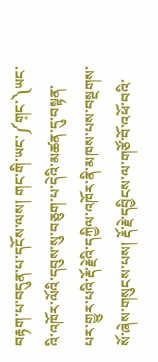བརྟག་པ་བདུན་པ་དངོས་ལས། གང་གི་ཡང་༼ག༷ང་༽ཡང་འི་འཁོར་ལོའི་དབུས་སུ་བཅུག་པ་དེའི་མཚན་དུ་བསྟན་པར་གྱུར་པའི་རྡོ་རྗེའི་དཀྱིལ་འཁོར་ནི་མཁས་པས་བསྔགས་སོ་ཞེས་གསུངས་པས། རྡོ་རྗེ་དབྱིངས་ལ་གཙོ་བོ་འཕོ་བའི་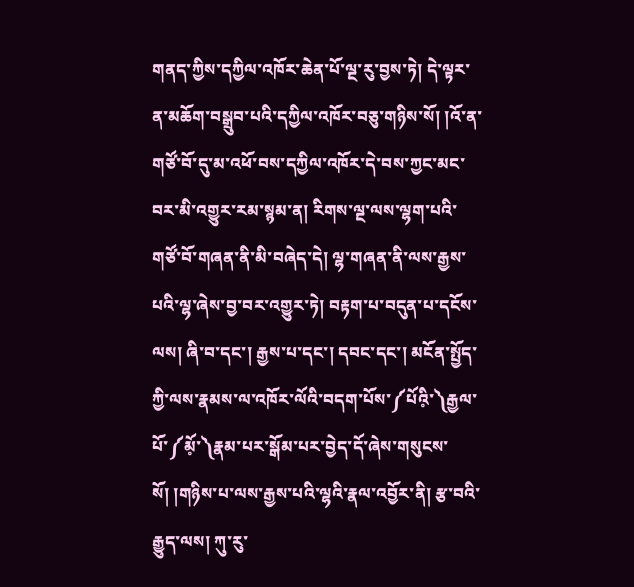གནད་ཀྱིས་དཀྱིལ་འཁོར་ཆེན་པོ་ལྔ་རུ་བྱས་ཏེ། དེ་ལྟར་ན་མཆོག་བསྒྲུབ་པའི་དཀྱིལ་འཁོར་བཅུ་གཉིས་སོ། །འོ་ན་གཙོ་བོ་དུ་མ་འཕོ་བས་དཀྱིལ་འཁོར་དེ་བས་ཀྱང་མང་བར་མི་འགྱུར་རམ་སྙམ་ན། རིགས་ལྔ་ལས་ལྷག་པའི་གཙོ་བོ་གཞན་ནི་མི་བཞེད་དེ། ལྷ་གཞན་ནི་ལས་རྒྱས་པའི་ལྷ་ཞེས་བྱ་བར་འགྱུར་ཏེ། བརྟག་པ་བདུན་པ་དངོས་ལས། ཞི་བ་དང་། རྒྱས་པ་དང་། དབང་དང་། མངོན་སྤྱོད་ཀྱི་ལས་རྣམས་ལ་འཁོར་ལོའི་བདག་པོས་༼པོའི༷་༽རྒྱལ་པོ་༼མོ༷་༽རྣམ་པར་སྒོམ་པར་བྱེད་དོ་ཞེས་གསུངས་སོ། །གཉིས་པ་ལས་རྒྱས་པའི་ལྷའི་རྣལ་འབྱོར་ནི། རྩ་བའི་རྒྱུད་ལས། ཀུ་རུ་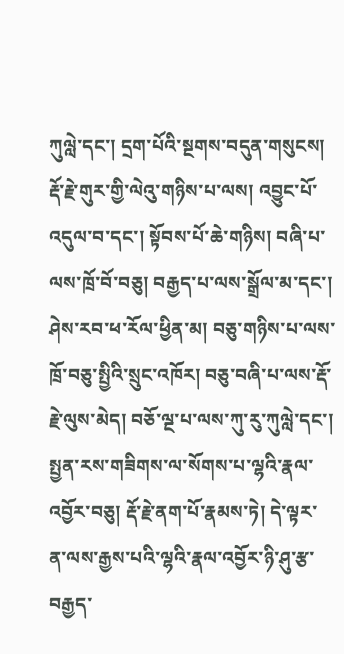ཀུལླེ་དང་། དྲག་པོའི་སྔགས་བདུན་གསུངས། རྡོ་རྗེ་གུར་གྱི་ལེའུ་གཉིས་པ་ལས། འབྱུང་པོ་འདུལ་བ་དང་། སྟོབས་པོ་ཆེ་གཉིས། བཞི་པ་ལས་ཁྲོ་བོ་བཅུ། བརྒྱད་པ་ལས་སྒྲོལ་མ་དང་། ཤེས་རབ་ཕ་རོལ་ཕྱིན་མ། བཅུ་གཉིས་པ་ལས་ཁྲོ་བཅུ་སྤྱིའི་སྲུང་འཁོར། བཅུ་བཞི་པ་ལས་རྡོ་རྗེ་ལུས་མེད། བཅོ་ལྔ་པ་ལས་ཀུ་རུ་ཀུལླེ་དང་། སྤྱན་རས་གཟིགས་ལ་སོགས་པ་ལྷའི་རྣལ་འབྱོར་བཅུ། རྡོ་རྗེ་ནག་པོ་རྣམས་ཏེ། དེ་ལྟར་ན་ལས་རྒྱས་པའི་ལྷའི་རྣལ་འབྱོར་ཉི་ཤུ་རྩ་བརྒྱད་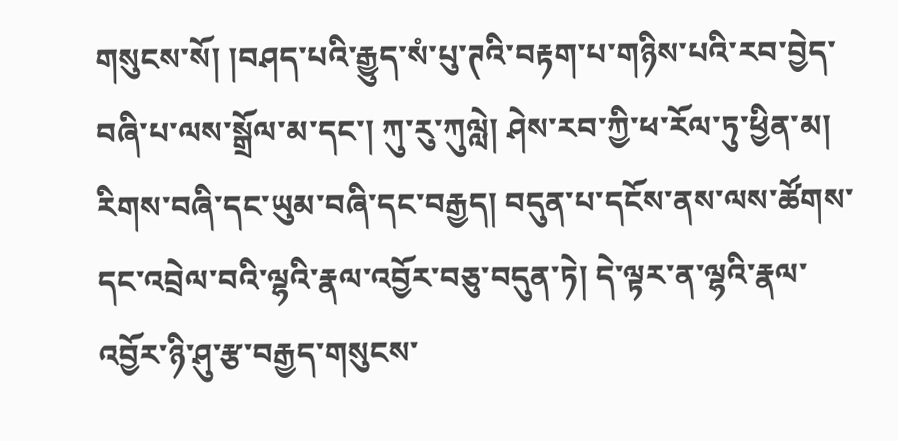གསུངས་སོ། །བཤད་པའི་རྒྱུད་སཾ་པུ་ཊའི་བརྟག་པ་གཉིས་པའི་རབ་བྱེད་བཞི་པ་ལས་སྒྲོལ་མ་དང་། ཀུ་རུ་ཀུལླེ། ཤེས་རབ་ཀྱི་ཕ་རོལ་ཏུ་ཕྱིན་མ། རིགས་བཞི་དང་ཡུམ་བཞི་དང་བརྒྱད། བདུན་པ་དངོས་ནས་ལས་ཚོགས་དང་འབྲེལ་བའི་ལྷའི་རྣལ་འབྱོར་བཅུ་བདུན་ཏེ། དེ་ལྟར་ན་ལྷའི་རྣལ་འབྱོར་ཉི་ཤུ་རྩ་བརྒྱད་གསུངས་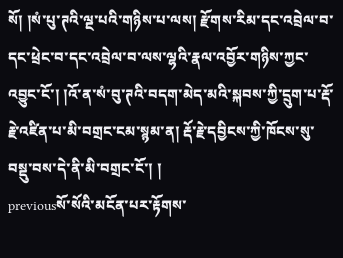སོ། །སཾ་པུ་ཊའི་ལྔ་པའི་གཉིས་པ་ལས། རྫོགས་རིམ་དང་འབྲེལ་བ་དང་ཕྲེང་བ་དང་འབྲེལ་བ་ལས་ལྷའི་རྣལ་འབྱོར་གཉིས་ཀྱང་འབྱུང་ངོ་། །འོ་ན་སཾ་བུ་ཊའི་བདག་མེད་མའི་སྐབས་ཀྱི་དྲུག་པ་རྡོ་རྗེ་འཛིན་པ་མི་བགྲང་ངམ་སྙམ་ན། རྡོ་རྗེ་དབྱིངས་ཀྱི་ཁོངས་སུ་བསྡུ་བས་དེ་ནི་མི་བགྲང་ངོ་། །
previousསོ་སོའི་མངོན་པར་རྟོགས་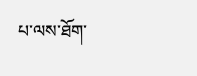པ་ལས་ཐོག་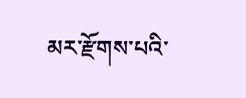མར་རྫོགས་པའི་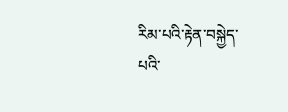རིམ་པའི་རྟེན་བསྐྱེད་པའི་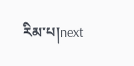རིམ་པ།next